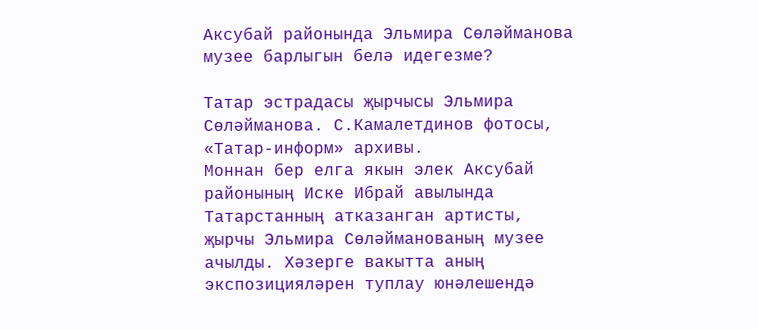Аксубай районында Эльмира Сөләйманова музее барлыгын белә идегезме?

Татар эстрадасы җырчысы Эльмира Сөләйманова. С.Камалетдинов фотосы, «Татар-информ» архивы.
Моннан бер елга якын элек Аксубай районының Иске Ибрай авылында Татарстанның атказанган артисты, җырчы Эльмира Сөләйманованың музее ачылды. Хәзерге вакытта аның экспозицияләрен туплау юнәлешендә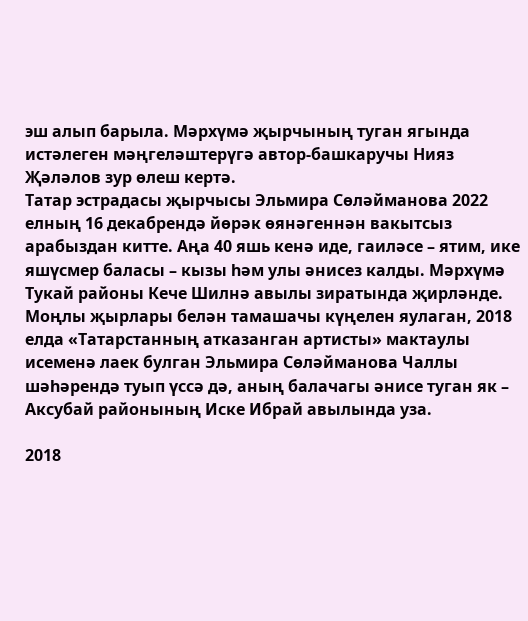эш алып барыла. Мәрхүмә җырчының туган ягында истәлеген мәңгеләштерүгә автор-башкаручы Нияз Җәләлов зур өлеш кертә.
Татар эстрадасы җырчысы Эльмира Сөләйманова 2022 елның 16 декабрендә йөрәк өянәгеннән вакытсыз арабыздан китте. Аңа 40 яшь кенә иде, гаиләсе – ятим, ике яшүсмер баласы – кызы һәм улы әнисез калды. Мәрхүмә Тукай районы Кече Шилнә авылы зиратында җирләнде.
Моңлы җырлары белән тамашачы күңелен яулаган, 2018 елда «Татарстанның атказанган артисты» мактаулы исеменә лаек булган Эльмира Сөләйманова Чаллы шәһәрендә туып үссә дә, аның балачагы әнисе туган як – Аксубай районының Иске Ибрай авылында уза.

2018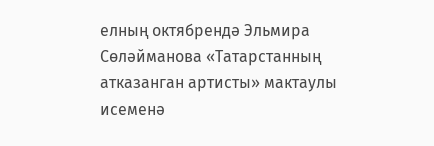елның октябрендә Эльмира Сөләйманова «Татарстанның атказанган артисты» мактаулы исеменә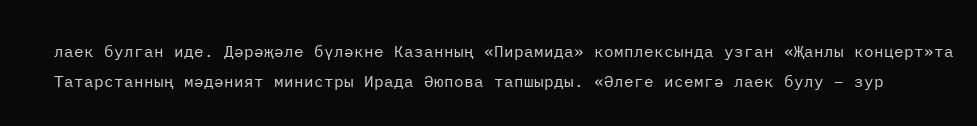лаек булган иде. Дәрәҗәле бүләкне Казанның «Пирамида» комплексында узган «Җанлы концерт»та Татарстанның мәдәният министры Ирада Әюпова тапшырды. «Әлеге исемгә лаек булу – зур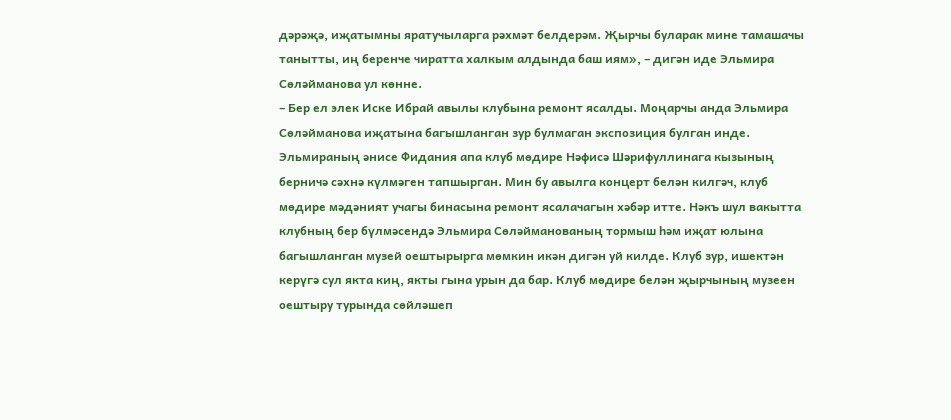дәрәҗә, иҗатымны яратучыларга рәхмәт белдерәм. Җырчы буларак мине тамашачы танытты, иң беренче чиратта халкым алдында баш иям», – дигән иде Эльмира Сөләйманова ул көнне.
– Бер ел элек Иске Ибрай авылы клубына ремонт ясалды. Моңарчы анда Эльмира Сөләйманова иҗатына багышланган зур булмаган экспозиция булган инде. Эльмираның әнисе Фидания апа клуб мөдире Нәфисә Шәрифуллинага кызының берничә сәхнә күлмәген тапшырган. Мин бу авылга концерт белән килгәч, клуб мөдире мәдәният учагы бинасына ремонт ясалачагын хәбәр итте. Нәкъ шул вакытта клубның бер бүлмәсендә Эльмира Сөләйманованың тормыш һәм иҗат юлына багышланган музей оештырырга мөмкин икән дигән уй килде. Клуб зур, ишектән керүгә сул якта киң, якты гына урын да бар. Клуб мөдире белән җырчының музеен оештыру турында сөйләшеп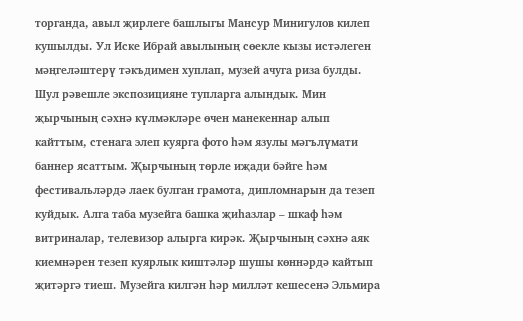торганда, авыл җирлеге башлыгы Мансур Минигулов килеп кушылды. Ул Иске Ибрай авылының сөекле кызы истәлеген мәңгеләштерү тәкъдимен хуплап, музей ачуга риза булды. Шул рәвешле экспозицияне тупларга алындык. Мин җырчының сәхнә күлмәкләре өчен манекеннар алып кайттым, стенага элеп куярга фото һәм язулы мәгълүмати баннер ясаттым. Җырчының төрле иҗади бәйге һәм фестивальләрдә лаек булган грамота, дипломнарын да тезеп куйдык. Алга таба музейга башка җиһазлар – шкаф һәм витриналар, телевизор алырга кирәк. Җырчының сәхнә аяк киемнәрен тезеп куярлык киштәләр шушы көннәрдә кайтып җитәргә тиеш. Музейга килгән һәр милләт кешесенә Эльмира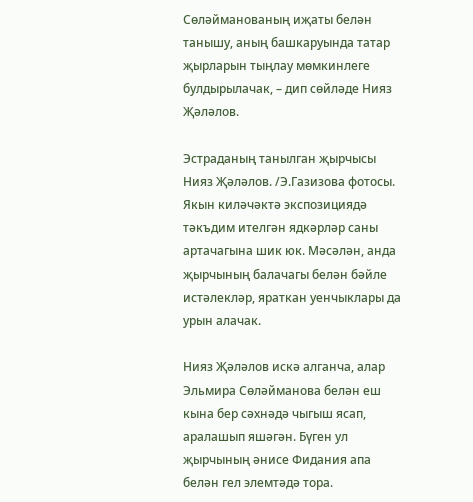Сөләйманованың иҗаты белән танышу, аның башкаруында татар җырларын тыңлау мөмкинлеге булдырылачак, – дип сөйләде Нияз Җәләлов.

Эстраданың танылган җырчысы Нияз Җәләлов. /Э.Газизова фотосы.
Якын киләчәктә экспозициядә тәкъдим ителгән ядкәрләр саны артачагына шик юк. Мәсәлән, анда җырчының балачагы белән бәйле истәлекләр, яраткан уенчыклары да урын алачак.

Нияз Җәләлов искә алганча, алар Эльмира Сөләйманова белән еш кына бер сәхнәдә чыгыш ясап, аралашып яшәгән. Бүген ул җырчының әнисе Фидания апа белән гел элемтәдә тора.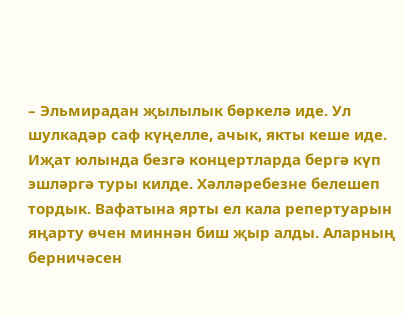– Эльмирадан җылылык бөркелә иде. Ул шулкадәр саф күңелле, ачык, якты кеше иде. Иҗат юлында безгә концертларда бергә күп эшләргә туры килде. Хәлләребезне белешеп тордык. Вафатына ярты ел кала репертуарын яңарту өчен миннән биш җыр алды. Аларның берничәсен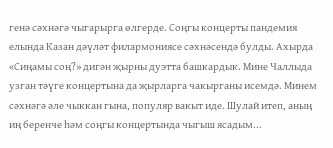генә сәхнәгә чыгарырга өлгерде. Соңгы концерты пандемия елында Казан дәүләт филармониясе сәхнәсендә булды. Ахырда «Сиңамы соң?» дигән җырны дуэтта башкардык. Мине Чаллыда узган тәүге концертына да җырларга чакырганы исемдә. Минем сәхнәгә әле чыккан гына, популяр вакыт иде. Шулай итеп, аның иң беренче һәм соңгы концертында чыгыш ясадым...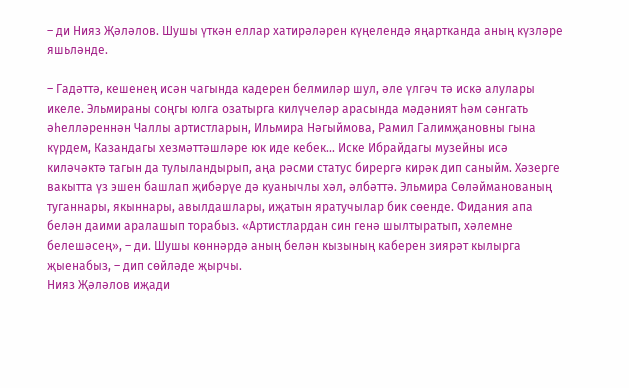– ди Нияз Җәләлов. Шушы үткән еллар хатирәләрен күңелендә яңартканда аның күзләре яшьләнде.

– Гадәттә, кешенең исән чагында кадерен белмиләр шул, әле үлгәч тә искә алулары икеле. Эльмираны соңгы юлга озатырга килүчеләр арасында мәдәният һәм сәнгать әһелләреннән Чаллы артистларын, Ильмира Нәгыймова, Рамил Галимҗановны гына күрдем, Казандагы хезмәттәшләре юк иде кебек... Иске Ибрайдагы музейны исә киләчәктә тагын да тулыландырып, аңа рәсми статус бирергә кирәк дип саныйм. Хәзерге вакытта үз эшен башлап җибәрүе дә куанычлы хәл, әлбәттә. Эльмира Сөләйманованың туганнары, якыннары, авылдашлары, иҗатын яратучылар бик сөенде. Фидания апа белән даими аралашып торабыз. «Артистлардан син генә шылтыратып, хәлемне белешәсең», – ди. Шушы көннәрдә аның белән кызының каберен зиярәт кылырга җыенабыз, – дип сөйләде җырчы.
Нияз Җәләлов иҗади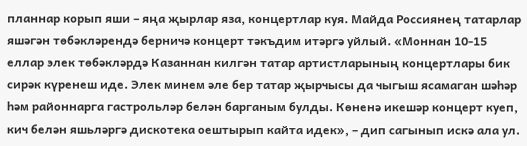планнар корып яши – яңа җырлар яза, концертлар куя. Майда Россиянең татарлар яшәгән төбәкләрендә берничә концерт тәкъдим итәргә уйлый. «Моннан 10-15 еллар элек төбәкләрдә Казаннан килгән татар артистларының концертлары бик сирәк күренеш иде. Элек минем әле бер татар җырчысы да чыгыш ясамаган шәһәр һәм районнарга гастрольләр белән барганым булды. Көненә икешәр концерт куеп, кич белән яшьләргә дискотека оештырып кайта идек», – дип сагынып искә ала ул.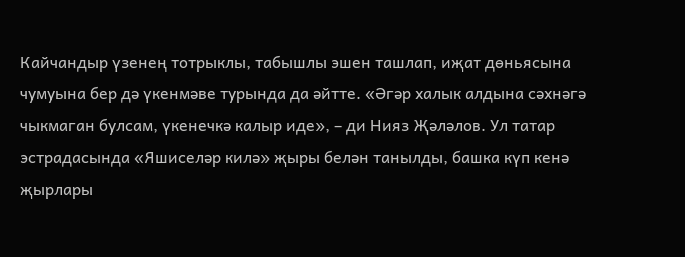Кайчандыр үзенең тотрыклы, табышлы эшен ташлап, иҗат дөньясына чумуына бер дә үкенмәве турында да әйтте. «Әгәр халык алдына сәхнәгә чыкмаган булсам, үкенечкә калыр иде», – ди Нияз Җәләлов. Ул татар эстрадасында «Яшиселәр килә» җыры белән танылды, башка күп кенә җырлары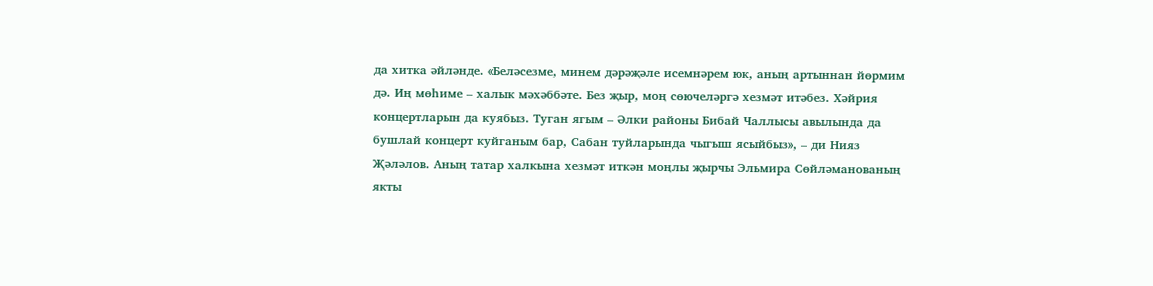да хитка әйләнде. «Беләсезме, минем дәрәҗәле исемнәрем юк, аның артыннан йөрмим дә. Иң мөһиме – халык мәхәббәте. Без җыр, моң сөючеләргә хезмәт итәбез. Хәйрия концертларын да куябыз. Туган ягым – Әлки районы Бибай Чаллысы авылында да бушлай концерт куйганым бар, Сабан туйларында чыгыш ясыйбыз», – ди Нияз Җәләлов. Аның татар халкына хезмәт иткән моңлы җырчы Эльмира Сөйләманованың якты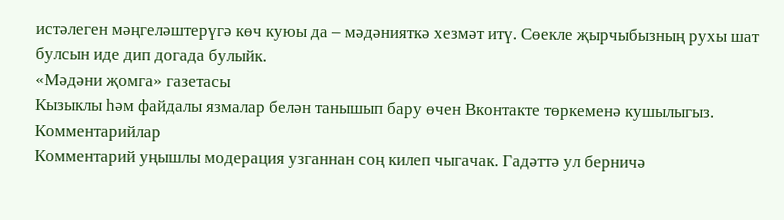истәлеген мәңгеләштерүгә көч куюы да – мәдәнияткә хезмәт итү. Сөекле җырчыбызның рухы шат булсын иде дип догада булыйк.
«Мәдәни җомга» газетасы
Кызыклы һәм файдалы язмалар белән танышып бару өчен Вконтакте төркеменә кушылыгыз.
Комментарийлар
Комментарий уңышлы модерация узганнан соң килеп чыгачак. Гадәттә ул берничә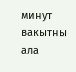минут вакытны ала